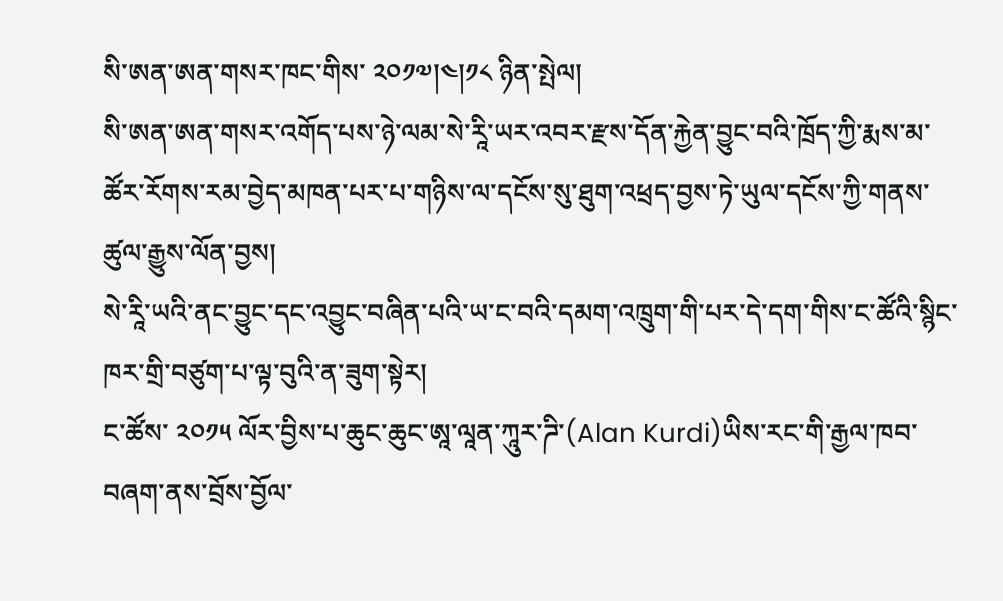སི་ཨན་ཨན་གསར་ཁང་གིས་ ༢༠༡༧།༤།༡༨ ཉིན་སྤེལ།
སི་ཨན་ཨན་གསར་འགོད་པས་ཉེ་ལམ་སེ་རཱི་ཡར་འབར་རྫས་དོན་རྐྱེན་བྱུང་བའི་ཁྲོད་ཀྱི་རྨས་མ་ཚོར་རོགས་རམ་བྱེད་མཁན་པར་པ་གཉིས་ལ་དངོས་སུ་ཐུག་འཕྲད་བྱས་ཏེ་ཡུལ་དངོས་ཀྱི་གནས་ཚུལ་རྒྱུས་ལོན་བྱས།
སེ་རཱི་ཡའི་ནང་བྱུང་དང་འབྱུང་བཞིན་པའི་ཡ་ང་བའི་དམག་འཁྲུག་གི་པར་དེ་དག་གིས་ང་ཚོའི་སྙིང་ཁར་གྲི་བཙུག་པ་ལྟ་བུའི་ན་ཟུག་སྟེར།
ང་ཚོས་ ༢༠༡༥ ལོར་བྱིས་པ་ཆུང་ཆུང་ཨཱ་ལཱན་ཀཱུར་ཌི་(Alan Kurdi)ཡིས་རང་གི་རྒྱལ་ཁབ་བཞག་ནས་བྲོས་བྱོལ་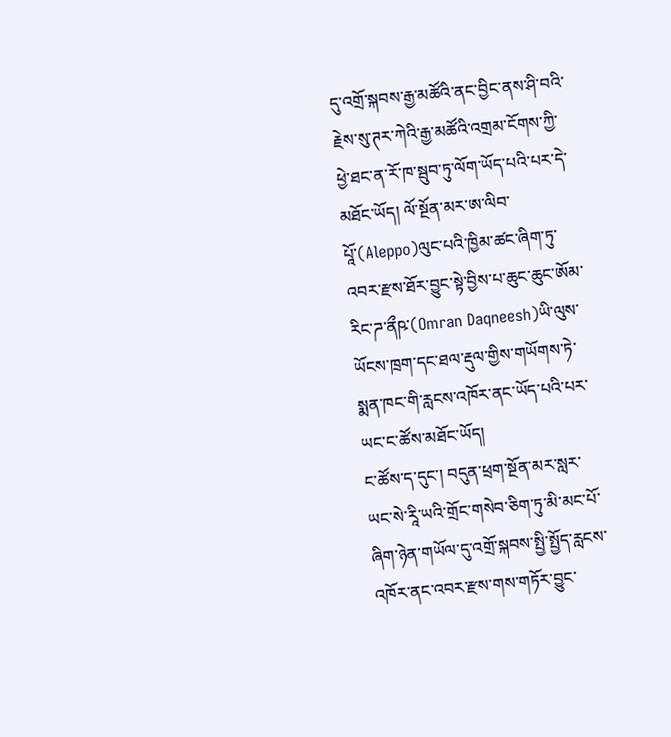དུ་འགྲོ་སྐབས་རྒྱ་མཚོའི་ནང་བྱིང་ནས་ཤི་བའི་རྗེས་སུ་ཊར་ཀེའི་རྒྱ་མཚོའི་འགྲམ་ངོགས་ཀྱི་ཕྱེ་ཐང་ན་རོ་ཁ་སྦུབ་ཏུ་ལོག་ཡོད་པའི་པར་དེ་མཐོང་ཡོད། ལོ་སྔོན་མར་ཨ་ལིབ་པཱོ་(Aleppo)ལུང་པའི་ཁྱིམ་ཚང་ཞིག་ཏུ་འབར་རྫས་ཐོར་བྱུང་སྟེ་བྱིས་པ་ཆུང་ཆུང་ཨོམ་རིང་ཌ་ནྀཥ་(Omran Daqneesh)ཡི་ལུས་ཡོངས་ཁྲག་དང་ཐལ་རྡུལ་གྱིས་གཡོགས་ཏེ་སྨན་ཁང་གི་རླངས་འཁོར་ནང་ཡོད་པའི་པར་ཡང་ང་ཚོས་མཐོང་ཡོད།
ང་ཚོས་ད་དུང་། བདུན་ཕྲག་སྔོན་མར་སླར་ཡང་སེ་རཱི་ཡའི་གྲོང་གསེབ་ཅིག་ཏུ་མི་མང་པོ་ཞིག་ཉེན་གཡོལ་དུ་འགྲོ་སྐབས་སྤྱི་སྤྱོད་རླངས་འཁོར་ནང་འབར་རྫས་གས་གཏོར་བྱུང་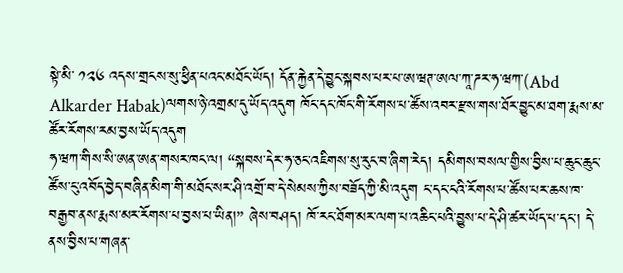སྟེ་མི་ ༡༢༦ འདས་གྲངས་སུ་ཕྱིན་པའང་མཐོང་ཡོད། དོན་རྐྱེན་དེ་བྱུང་སྐབས་པར་པ་ཨ་ཝཊ་ཨལ་ཀཱ་ཌར་ཧ་ཝཀ་(Abd Alkarder Habak)ལགས་ཉེ་འགྲམ་དུ་ཡོད་འདུག ཁོང་དང་ཁོང་གི་རོགས་པ་ཚོས་འབར་རྫས་གས་ཐོར་བྱུང་མ་ཐག་རྨས་མ་ཚོར་རོགས་རམ་བྱས་ཡོད་འདུག
ཧ་ཝཀ་གིས་སི་ཨན་ཨན་གསར་ཁང་ལ། “སྐབས་དེར་ཧ་ཅང་འཇིགས་སུ་རུང་བ་ཞིག་རེད། དམིགས་བསལ་གྱིས་བྱིས་པ་ཆུང་ཆུང་ཚོས་ངུ་འབོད་བྱེད་བཞིན་མིག་གི་མཐོང་སར་ཤི་འགྲོ་བ་དེ་སེམས་ཀྱིས་བཟོད་ཀྱི་མི་འདུག ང་དང་ངའི་རོགས་པ་ཚོས་པར་ཆས་ཁ་བརྒྱབ་ནས་རྨས་མར་རོགས་པ་བྱས་པ་ཡིན།” ཞེས་བཤད། ཁོ་རང་ཐོག་མར་ལག་པ་འཆིང་པའི་བྱུས་པ་དེ་ཤི་ཚར་ཡོད་པ་དང་། དེ་ནས་བྱིས་པ་གཞན་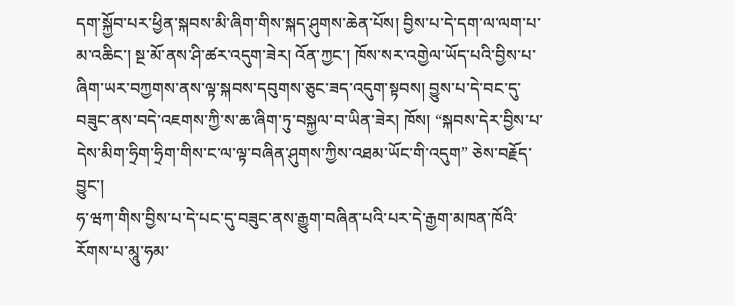དག་སྐྱོབ་པར་ཕྱིན་སྐབས་མི་ཞིག་གིས་སྐད་ཤུགས་ཆེན་པོས། བྱིས་པ་དེ་དག་ལ་ལག་པ་མ་འཆིང་། སྔ་མོ་ནས་ཤི་ཚར་འདུག་ཟེར། འོན་ཀྱང་། ཁོས་སར་འགྱེལ་ཡོད་པའི་བྱིས་པ་ཞིག་ཡར་བཀྱགས་ནས་ལྟ་སྐབས་དབུགས་ཅུང་ཟད་འདུག་སྟབས། བྱུས་པ་དེ་བང་དུ་བཟུང་ནས་བདེ་འཇགས་ཀྱི་ས་ཆ་ཞིག་ཏུ་བསྐྱལ་བ་ཡིན་ཟེར། ཁོས། “སྐབས་དེར་བྱིས་པ་དེས་མིག་ཧྲིག་ཧྲིག་གིས་ང་ལ་ལྟ་བཞིན་ཤུགས་ཀྱིས་འཐམ་ཡོང་གི་འདུག” ཅེས་བརྗོད་བྱུང་།
ཧ་ཝཀ་གིས་བྱིས་པ་དེ་པང་དུ་བཟུང་ནས་རྒྱུག་བཞིན་པའི་པར་དེ་རྒྱག་མཁན་ཁོའི་རོགས་པ་མཱུ་ཧམ་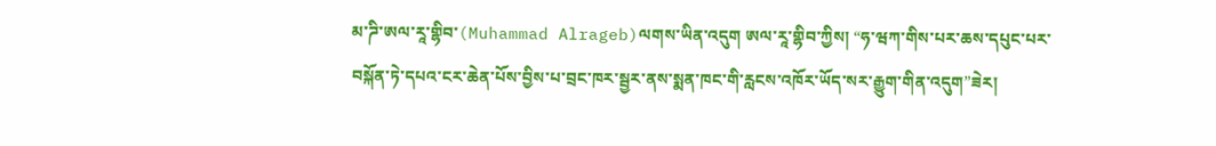མ་ཌི་ཨལ་རཱ་གྷིབ་(Muhammad Alrageb)ལགས་ཡིན་འདུག ཨལ་རཱ་གྷིབ་ཀྱིས། “ཧ་ཝཀ་གིས་པར་ཆས་དཔུང་པར་བསྐོན་ཏེ་དཔའ་ངར་ཆེན་པོས་བྱིས་པ་བྲང་ཁར་སྦྱར་ནས་སྨན་ཁང་གི་རླངས་འཁོར་ཡོད་སར་རྒྱུག་གིན་འདུག”ཟེར།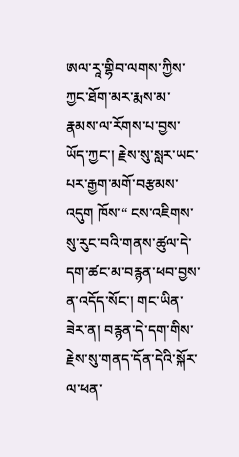ཨལ་རཱ་གྷིབ་ལགས་ཀྱིས་ཀྱང་ཐོག་མར་རྨས་མ་རྣམས་ལ་རོགས་པ་བྱས་ཡོད་ཀྱང་། རྗེས་སུ་སླར་ཡང་པར་རྒྱག་མགོ་བརྩམས་འདུག ཁོས་“ ངས་འཇིགས་སུ་རུང་བའི་གནས་ཚུལ་དེ་དག་ཚང་མ་བརྙན་ཕབ་བྱས་ན་འདོད་སོང་། གང་ཡིན་ཟེར་ན། བརྙན་དེ་དག་གིས་རྗེས་སུ་གནད་དོན་དེའི་སྐོར་ལ་ཕན་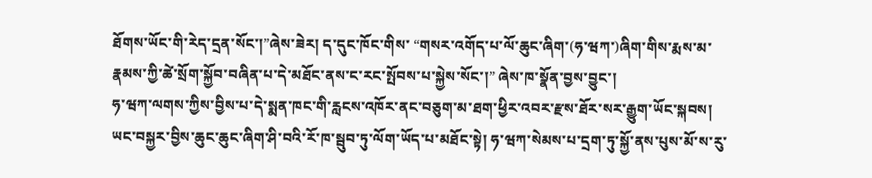ཐོགས་ཡོང་གི་རེད་དྲན་སོང་།”ཞེས་ཟེར། ད་དུང་ཁོང་གིས་ “གསར་འགོད་པ་ལོ་ཆུང་ཞིག་(ཧ་ཝཀ་)ཞིག་གིས་རྨས་མ་རྣམས་ཀྱི་ཚེ་སྲོག་སྐྱོབ་བཞིན་པ་དེ་མཐོང་ནས་ང་རང་སྤོབས་པ་སྐྱེས་སོང་།” ཞེས་ཁ་སྣོན་བྱས་བྱུང་།
ཧ་ཝཀ་ལགས་ཀྱིས་བྱིས་པ་དེ་སྨན་ཁང་གི་རླངས་འཁོར་ནང་བཅུག་མ་ཐག་ཕྱིར་འབར་རྫས་ཐོར་སར་རྒྱུག་ཡོང་སྐབས། ཡང་བསྐྱར་བྱིས་ཆུང་ཆུང་ཞིག་ཤི་བའི་རོ་ཁ་སྦུབ་ཏུ་ལོག་ཡོད་པ་མཐོང་སྟེ། ཧ་ཝཀ་སེམས་པ་དྲག་ཏུ་སྐྱོ་ནས་པུས་མོ་ས་རུ་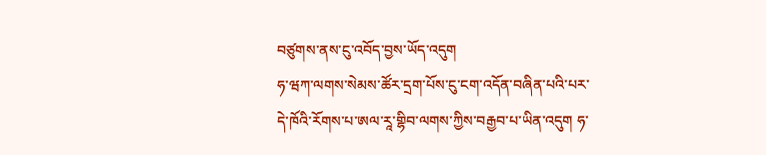བཙུགས་ནས་ངུ་འབོད་བྱས་ཡོད་འདུག
ཧ་ཝཀ་ལགས་སེམས་ཚོར་དྲག་པོས་ངུ་ངག་འདོན་བཞིན་པའི་པར་དེ་ཁོའི་རོགས་པ་ཨལ་རཱ་གྷིབ་ལགས་ཀྱིས་བརྒྱབ་པ་ཡིན་འདུག ཧ་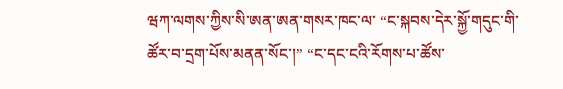ཝཀ་ལགས་ཀྱིས་སི་ཨན་ཨན་གསར་ཁང་ལ་ “ང་སྐབས་དེར་སྐྱོ་གདུང་གི་ཚོར་བ་དྲག་པོས་མནན་སོང་།” “ང་དང་ངའི་རོགས་པ་ཚོས་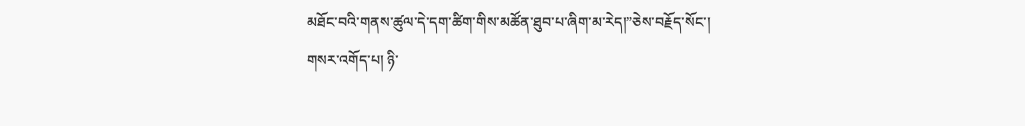མཐོང་བའི་གནས་ཚུལ་དེ་དག་ཚིག་གིས་མཚོན་ཐུབ་པ་ཞིག་མ་རེད།”ཅེས་བརྗོད་སོང་།
གསར་འགོད་པ། ཉི་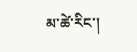མ་ཚེ་རིང་།